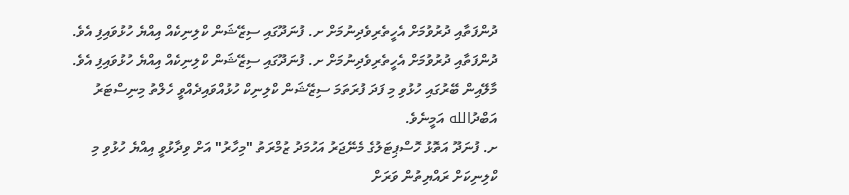ދުންފަތާއި ދުރުވުމަށް އެހީތެރިވެދިނުމަށް ށ. ފުނަދޫގައި ސިޒޭޝަން ކްލިނިކެއް އިއްޔެ ހުޅުވައިފި އެވެ.
ދުންފަތާއި ދުރުވުމަށް އެހީތެރިވެދިނުމަށް ށ. ފުނަދޫގައި ސިޒޭޝަން ކްލިނިކެއް އިއްޔެ ހުޅުވައިފި އެވެ.
މާލޭއިން ބޭރުގައި ހުޅުވި މި ފަދަ ފުރަތަމަ ސިޒޭޝަން ކްލިނިކް ހުޅުއްވައިދެއްވީ ހެލްތު މިނިސްޓަރު އަބްދުالله އަމީނެވެ.
ށ. ފުނަދޫ އަތޮޅު ހޮސްޕިޓަލުގެ މެނޭޖަރު އަހުމަދު ޒުމްރަތު "މިހާރު" އަށް ވިދާޅުވީ އިއްޔެ ހުޅުވި މި ކްލިނިކަށް ރައްޔިތުން ވަރަށް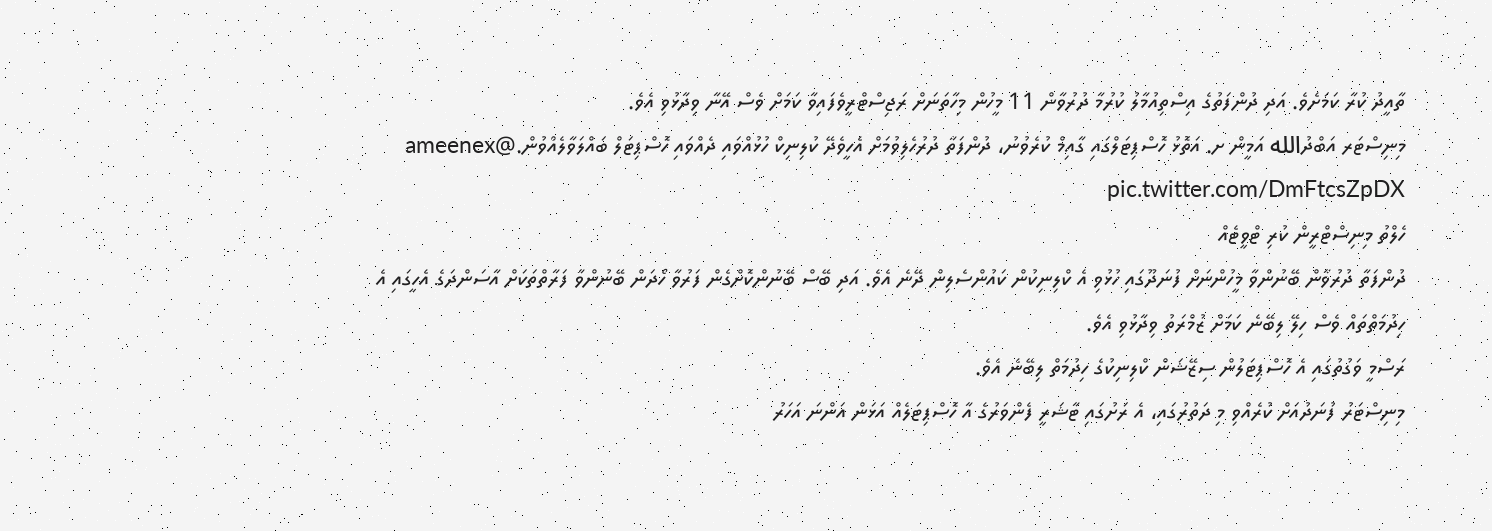ތާއީދު ކުރާ ކަމަށެވެ. އަދި ދުންފަތުގެ އިސްތިއުމާލު ކުރުމާ ދުރުވާން 11 މީހުން މިހާތަނަށް ރަޖިސްޓްރީވެފައިވާ ކަމަށް ވެސް އޭނާ ވިދާޅުވި އެވެ.
މިނިސްޓަރ އަބްދުالله އަމީން ށ. އަތޮޅު ހޮސްޕިޓަލްގައި ގާއިމް ކުރެވުނު، ދުންފަތާ ދުރުހެލިވުމަށް އެހީވެދޭ ކުލިނިކް ހުޅުއްވައި ދެއްވައި ހޮސްޕިޓަލް ބައްލަވާލެއްވުން.@ameenex pic.twitter.com/DmFtcsZpDX
ހެލްތު މިނިސްޓްރީން ކުރި ޓްވީޓެއް
ދުންފަތާ ދުރުވާން ބޭނުންވާ މީހުންނަށް ފުނަދޫގައި ހުޅުވި އެ ކްލިނިކުން ކައުންސެލިން ދޭނެ އެވެ. އަދި ބޭސް ބޭނުންކޮށްގެން ފަރުވާ ހޯދަން ބޭނުންވާ ފަރާތްތަކަށް އާސަންދަގެ އެހީގައި އެ ހިދުމަތްތައް ވެސް ހިލޭ ލިބޭނެ ކަމަށް ޒުމްރަތު ވިދާޅުވި އެވެ.
ރަސްމީ ވަގުތުގައި އެ ހޮސްޕިޓަލުން ސިޒޭޝަން ކްލިނިކުގެ ހިދުމަތް ލިބޭނެ އެވެ.
މިނިސްޓަރު ފުނަދުއަށް ކުރެއްވި މި ދަތުރުގައި، އެ ރަށުގައި ޓާޝަރީ ފެންވަރުގެ އާ ހޮސްޕިޓަލެއް އަޅަން އަންނަ އަހަރު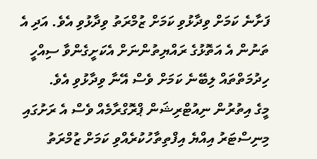ފަށާނެ ކަމަށް ވިދާޅުވި ކަމަށް ޒުމްރަތު ވިދާޅުވި އެވެ. އަދި އެ ތަނުން އެ އަތޮޅުގެ ރައްޔިތުންނަށް އެކަށީގެންވާ ސިއްހީ ހިދުމަތްތައް ލިބޭނެ ކަމަށް ވެސް އޭނާ ވިދާޅުވި އެވެ.
މީގެ އިތުރުން ނިއުޓްރިޝަން ޕްރޮގްރާމެއް ވެސް އެ ރަށުގައި މިނިސްޓަރު އިއްޔެ އިފްތިތާހުކުރެއްވި ކަމަށް ޒުމްރަތު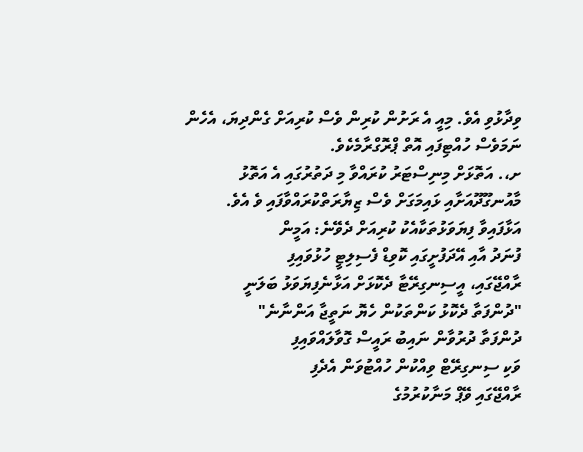ވިދާޅުވި އެވެ. މިއީ އެ ރަށުން ކުރިން ވެސް ކުރިއަށް ގެންދިޔަ، އެހެން ނަމަވެސް ހުއްޓިފައި އޮތް ޕްރޮގްރާމެކެވެ.
ށ،. އަތޮޅަށް މިނިސްޓަރު ކުރައްވާ މި ދަތުރުގައި އެ އަތޮޅު މާއުނގޫދޫއަށާއި ޅައިމަގަށް ވެސް ޒިޔާރަތްކުރައްވާފައި ވެ އެވެ.
އަޅާފައިވާ ފިޔަވަޅުތަކާއެކު ކުރިއަށް ދެވޭނެ: އަމީން
ފުނަދު އާއި އޭދަފުށީގައި ކޮވިޑް ފެސިލިޓީ ހުޅުވައިފި
ރާއްޖޭގައި، އީސިނގިރޭޓާ ދެކޮޅަށް އަޅާނެފިޔަވަޅު ބަލަނީ
"ދުންފަތާ ދެކޮޅު ކަންތަކުން ހެޔޮ ނަތީޖާ އަންނާނެ"
ދުންފަތާ ދުރުވާން ނައިބު ރައީސް ގޮވާލައްވައިފި
ވަކި ސިނގިރޭޓް ވިއްކުން ހުއްޓުވަން އެދެފި
ރާއްޖޭގައި ވޭޕް މަނާކުރުމުގެ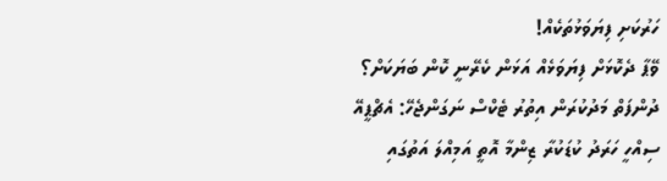ހަރުކަށި ފިޔަވަޅުތަކެއް!
ވޭޕާ ދެކޮޅަށް ފިޔަވަޅެއް އަޅަން ކެރޭނީ ކޮން ބަޔަކަށް؟
ދުންފަތް މަދުކުރަން އިތުރު ޓެކްސް ނަގަންޖެހޭ: އެޗްޕީއޭ
ސިއްހީ ހަރަދު ކުޑަކުރާ ޒިންމާ އޮތީ އަމިއްލަ އަތުގައި